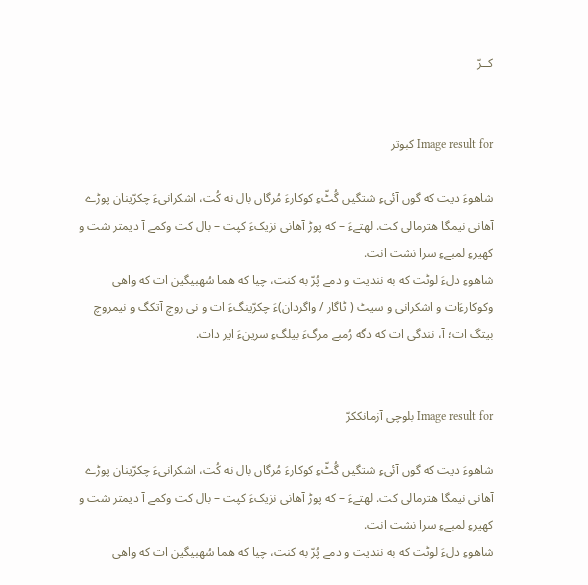کــرّ


Image result for کبوتر

شاهوءَ دیت که گوں آئیءِ شتگیں گُٹّءِ کوکارءَ مُرگاں بال نه کُت، اشکرانیءَ چکرّینان پوڑے آهانی نیمگا هترمالی کت. لهتےءَ – که پوڑ آهانی نزیکءَ کپت – بال کت وکمے آ دیمتر شت و کهیرءِ لمبےءِ سرا نشت انت.
شاهوءِ دلءَ لوٹت که به نندیت و دمے پُرّ به کنت، چیا که هما سُهبیگین ات که واهی وکوکارءَات و اشکرانی و سیٹ ( ٹاگار / واگردان)ءَ چکرّینگءَ ات و نی روچ آتکگ و نیمروچ بیتگ ات؛ آ، نندگی ات که دگه رُمبے مرگءَ بیلگءِ سرینءَ ایر دات.


Image result for بلوچی آزمانککرّ

شاهوءَ دیت که گوں آئیءِ شتگیں گُٹّءِ کوکارءَ مُرگاں بال نه کُت، اشکرانیءَ چکرّینان پوڑے آهانی نیمگا هترمالی کت. لهتےءَ – که پوڑ آهانی نزیکءَ کپت – بال کت وکمے آ دیمتر شت و کهیرءِ لمبےءِ سرا نشت انت.
شاهوءِ دلءَ لوٹت که به نندیت و دمے پُرّ به کنت، چیا که هما سُهبیگین ات که واهی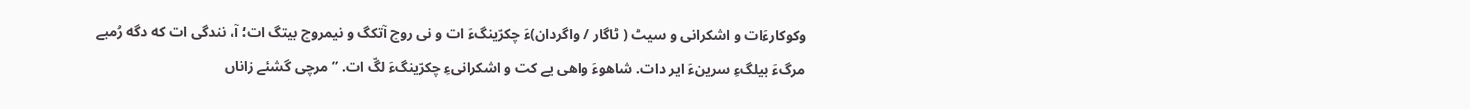وکوکارءَات و اشکرانی و سیٹ ( ٹاگار / واگردان)ءَ چکرّینگءَ ات و نی روچ آتکگ و نیمروچ بیتگ ات؛ آ، نندگی ات که دگه رُمبے مرگءَ بیلگءِ سرینءَ ایر دات. شاهوءَ واهی یے کت و اشکرانیءِ چکرّینگءَ لگّ ات. ” مرچی گشئے زاناں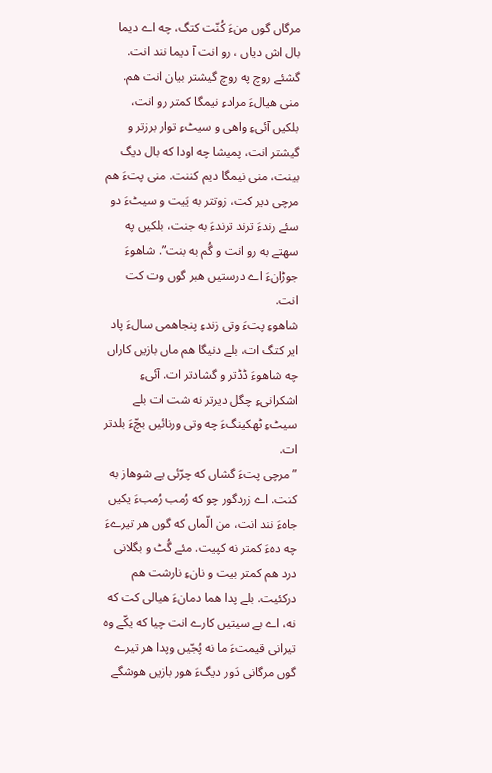مرگاں گوں منءَ کُنّت کتگ، چه اے دیما بال اش دیاں ، رو انت آ دیما نند انت. گشئے روچ په روچ گیشتر بیان انت هم. منی هیالءَ مرادءِ نیمگا کمتر رو انت، بلکیں آئیءِ واهی و سیٹءِ توار برزتر و گیشتر انت، پمیشا چه اودا که بال دیگ بینت، منی نیمگا دیم کننت. منی پتءَ هم مرچی دیر کت، زوتتر به یَیت و سیٹءَ دو سئے رندءَ ترند ترندءَ به جنت، بلکیں په سهتے به رو انت و گُم به بنت”. شاهوءَ جوڑانءَ اے درستیں هبر گوں وت کت انت.
شاهوءِ پتءَ وتی زندءِ پنجاهمی سالءَ پاد ایر کتگ ات، بلے دنیگا هم ماں بازیں کاراں چه شاهوءَ ڈڈتر و گشادتر ات. آئیءِ اشکرانیءِ چگل دیرتر نه شت ات بلے سیٹءِ ٹهکینگءَ چه وتی ورنائیں بچّءَ بلدتر ات.
” مرچی پتءَ گشاں که چرّئی یے شوهاز به کنت. اے زردگور چو که رُمب رُمبءَ یکیں جاهءَ نند انت، من الّماں که گوں هر تیرےءَ چه دهءَ کمتر نه کپیت. مئے گُٹ و بگلانی درد هم کمتر بیت و نانءِ نارشت هم درکئیت. بلے پدا هما دمانءَ هیالی کت که نه، اے بے سیتیں کارے انت چیا که یکّے وه تیرانی قیمتءَ ما نه پُجّیں وپدا هر تیرے گوں مرگانی دَور دیگءَ هور بازیں هوشگے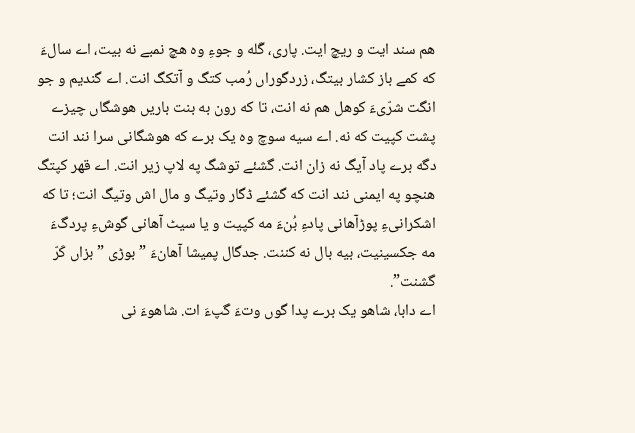هم سند ایت و ریچ ایت. پاری، گَله و جوءِ وه هچ نمبے نه بیت، اے سالءَ که کمے باز کشار بیتگ، زردگوراں رُمب کتگ و آتکگ انت. اے گندیم و جو انگت شرّیءَ کوهل هم نه انت، تا که رون به بنت باریں هوشگاں چیزے پشت کپیت که نه. اے سیه سوچ وه یک برے که هوشگانی سرا نند انت دگه برے پاد آیگ نه زان انت. گشئے توشگ په لاپ زیر انت. اے قهر کپتگ هنچو په ایمنی نند انت که گشئے ڈگار وتیگ و مال اش وتیگ انت؛ تا که اشکرانیءِ پوڑآهانی پادءِ بُنءَ مه کپیت و یا سیٹ آهانی گوشءِ پردگءَ مه جکسینیت، بیه بال نه کننت. جدگال پمیشا آهانءَ ” بوڑی ” بزاں کَرّ گشنت”.
اے دابا، شاهو یک برے پدا گوں وتءَ گپءَ ات. شاهوءَ نی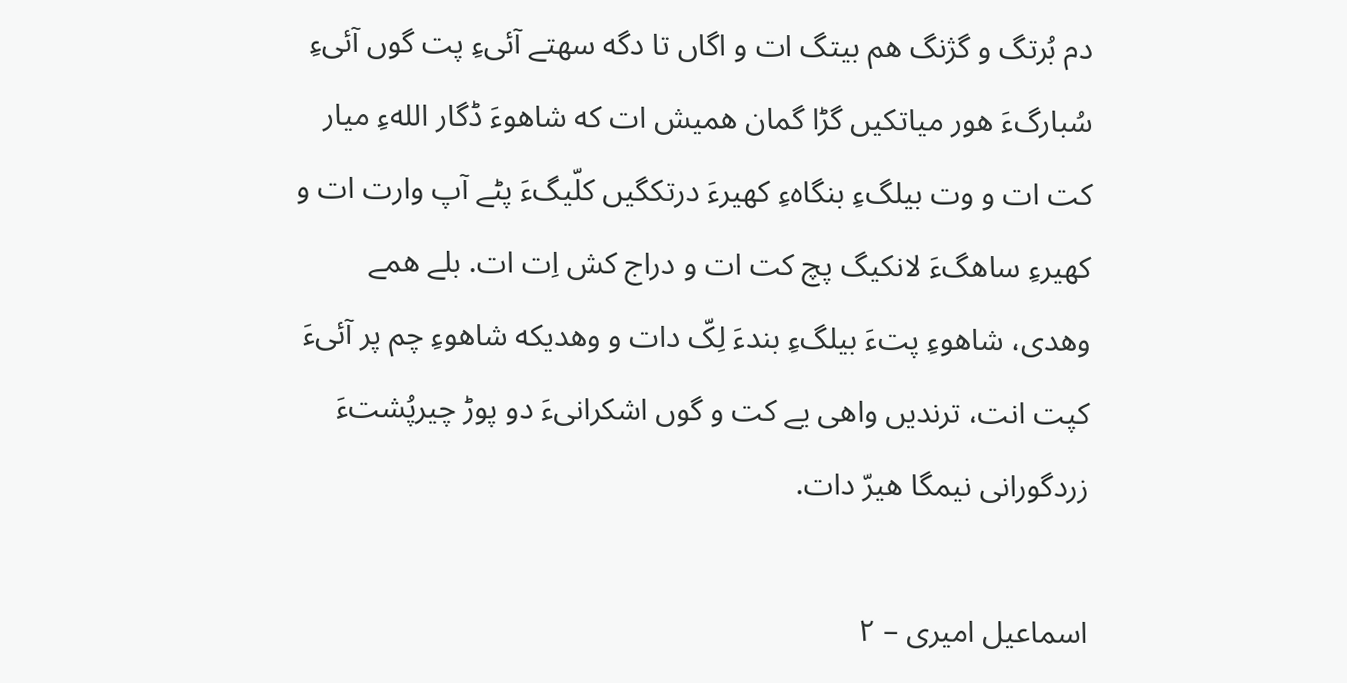دم بُرتگ و گژنگ هم بیتگ ات و اگاں تا دگه سهتے آئیءِ پت گوں آئیءِ سُبارگءَ هور میاتکیں گڑا گمان همیش ات که شاهوءَ ڈگار اللهءِ میار کت ات و وت بیلگءِ بنگاهءِ کهیرءَ درتکگیں کلّیگءَ پٹے آپ وارت ات و کهیرءِ ساهگءَ لانکیگ پچ کت ات و دراج کش اِت ات. بلے همے وهدی، شاهوءِ پتءَ بیلگءِ بندءَ لِکّ دات و وهدیکه شاهوءِ چم پر آئیءَ کپت انت، ترندیں واهی یے کت و گوں اشکرانیءَ دو پوڑ چیرپُشتءَ زردگورانی نیمگا هیرّ دات.

اسماعیل امیری – ۲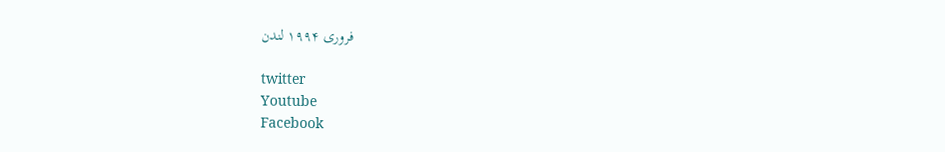فروری ۱۹۹۴ لندن

twitter
Youtube
Facebook